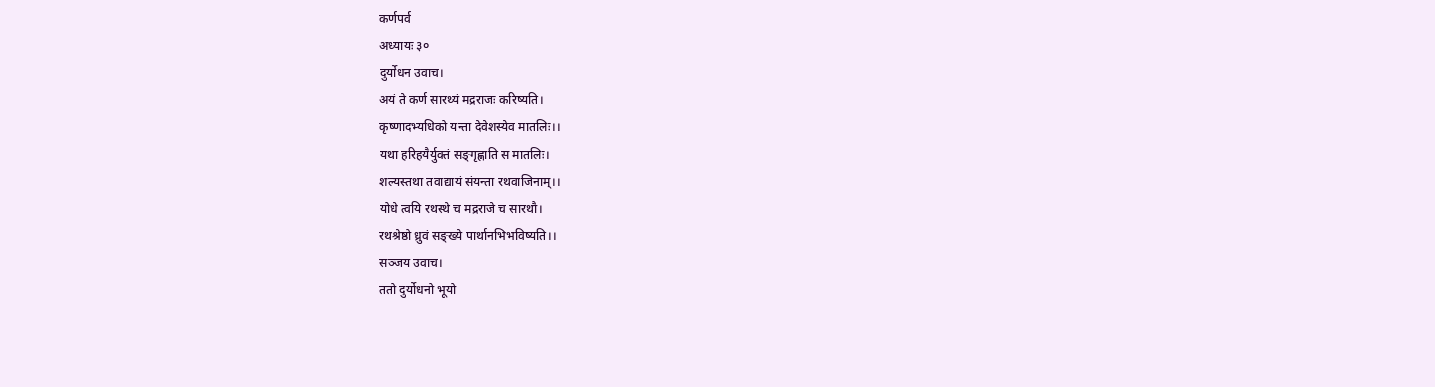कर्णपर्व
अध्यायः ३०
दुर्योधन उवाच।
अयं ते कर्ण सारथ्यं मद्रराजः करिष्यति।
कृष्णादभ्यधिको यन्ता देवेशस्येव मातलिः।।
यथा हरिहयैर्युक्तं सङ्गृह्णाति स मातलिः।
शल्यस्तथा तवाद्यायं संयन्ता रथवाजिनाम्।।
योधे त्वयि रथस्थे च मद्रराजे च सारथौ।
रथश्रेष्ठो ध्रुवं सङ्ख्ये पार्थानभिभविष्यति।।
सञ्जय उवाच।
ततो दुर्योधनो भूयो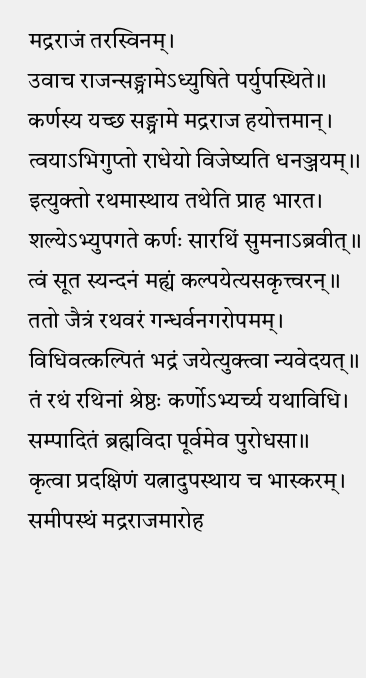मद्रराजं तरस्विनम्।
उवाच राजन्सङ्ग्रामेऽध्युषिते पर्युपस्थिते।।
कर्णस्य यच्छ सङ्ग्रामे मद्रराज हयोत्तमान्।
त्वयाऽभिगुप्तो राधेयो विजेष्यति धनञ्जयम्।।
इत्युक्तो रथमास्थाय तथेति प्राह भारत।
शल्येऽभ्युपगते कर्णः सारथिं सुमनाऽब्रवीत्।।
त्वं सूत स्यन्दनं मह्यं कल्पयेत्यसकृत्त्वरन्।।
ततो जैत्रं रथवरं गन्धर्वनगरोपमम्।
विधिवत्कल्पितं भद्रं जयेत्युक्त्वा न्यवेदयत्।।
तं रथं रथिनां श्रेष्ठः कर्णोऽभ्यर्च्य यथाविधि।
सम्पादितं ब्रह्मविदा पूर्वमेव पुरोधसा।।
कृत्वा प्रदक्षिणं यत्नादुपस्थाय च भास्करम्।
समीपस्थं मद्रराजमारोह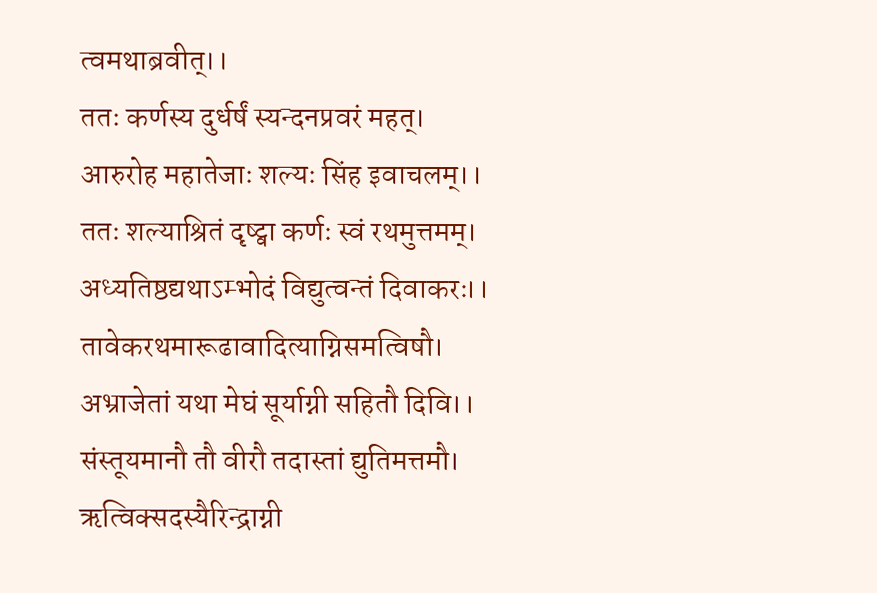त्वमथाब्रवीत्।।
ततः कर्णस्य दुर्धर्षं स्यन्दनप्रवरं महत्।
आरुरोह महातेजाः शल्यः सिंह इवाचलम्।।
ततः शल्याश्रितं दृष्ट्वा कर्णः स्वं रथमुत्तमम्।
अध्यतिष्ठद्यथाऽम्भोदं विद्युत्वन्तं दिवाकरः।।
तावेकरथमारूढावादित्याग्निसमत्विषौ।
अभ्राजेतां यथा मेघं सूर्याग्नी सहितौ दिवि।।
संस्तूयमानौ तौ वीरौ तदास्तां द्युतिमत्तमौ।
ऋत्विक्सदस्यैरिन्द्राग्नी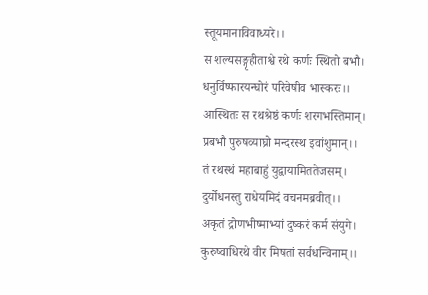स्तूयमानाविवाध्यरे।।
स शल्यसङ्गृहीताश्वे रथे कर्णः स्थितो बभौ।
धनुर्विष्फारयन्घोरं परिवेषीव भास्करः।।
आस्थितः स रथश्रेष्ठं कर्णः शरगभस्तिमान्।
प्रबभौ पुरुषव्याघ्रो मन्दरस्थ इवांशुमान्।।
तं रथस्थं महाबाहुं युद्वायामिततेजसम्।
दुर्योधनस्तु राधेयमिदं वचनमब्रवीत्।।
अकृतं द्रोणभीष्माभ्यां दुष्करं कर्म संयुगे।
कुरुष्वाधिरथे वीर मिषतां सर्वधन्विनाम्।।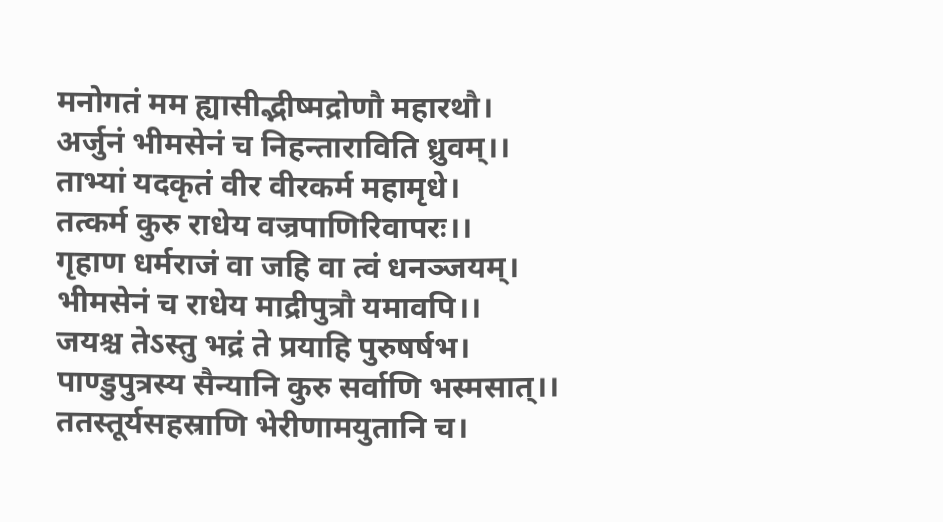मनोगतं मम ह्यासीद्भीष्मद्रोणौ महारथौ।
अर्जुनं भीमसेनं च निहन्ताराविति ध्रुवम्।।
ताभ्यां यदकृतं वीर वीरकर्म महामृधे।
तत्कर्म कुरु राधेय वज्रपाणिरिवापरः।।
गृहाण धर्मराजं वा जहि वा त्वं धनञ्जयम्।
भीमसेनं च राधेय माद्रीपुत्रौ यमावपि।।
जयश्च तेऽस्तु भद्रं ते प्रयाहि पुरुषर्षभ।
पाण्डुपुत्रस्य सैन्यानि कुरु सर्वाणि भस्मसात्।।
ततस्तूर्यसहस्राणि भेरीणामयुतानि च।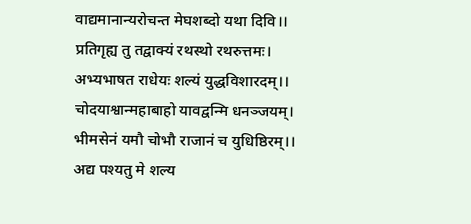वाद्यमानान्यरोचन्त मेघशब्दो यथा दिवि।।
प्रतिगृह्य तु तद्वाक्यं रथस्थो रथरुत्तमः।
अभ्यभाषत राधेयः शल्यं युद्धविशारदम्।।
चोदयाश्वान्महाबाहो यावद्वन्मि धनञ्जयम्।
भीमसेनं यमौ चोभौ राजानं च युधिष्ठिरम्।।
अद्य पश्यतु मे शल्य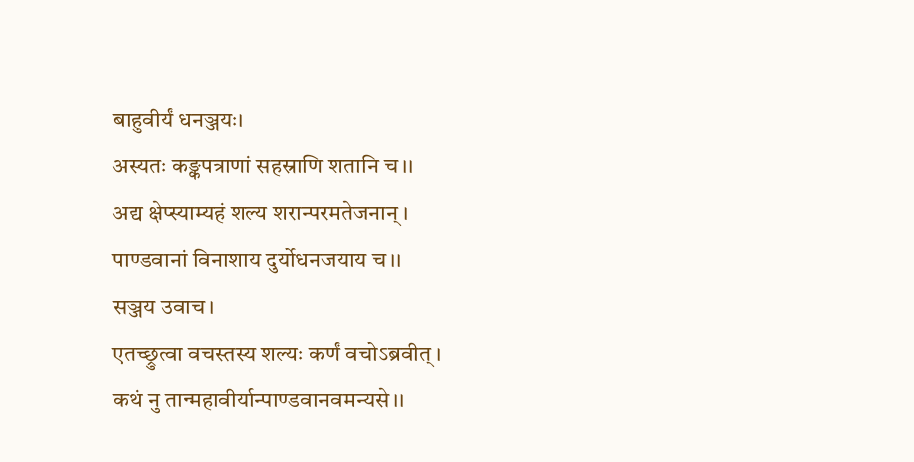बाहुवीर्यं धनञ्जयः।
अस्यतः कङ्कपत्राणां सहस्राणि शतानि च।।
अद्य क्षेप्स्याम्यहं शल्य शरान्परमतेजनान्।
पाण्डवानां विनाशाय दुर्योधनजयाय च।।
सञ्जय उवाच।
एतच्छ्रुत्वा वचस्तस्य शल्यः कर्णं वचोऽब्रवीत्।
कथं नु तान्महावीर्यान्पाण्डवानवमन्यसे।।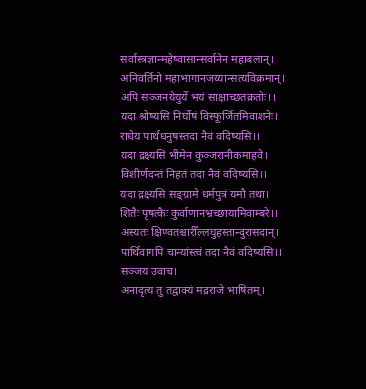सर्वास्त्रज्ञान्महेष्वासान्सर्वानेन महाबलान्।
अनिवर्तिनो महाभागानजय्यान्सत्यविक्रमान्।
अपि सञ्जनयेयुर्ये भयं साक्षाच्छतक्रतोः।।
यदा श्रोष्यसि निर्घोषं विस्फूर्जितमिवाशनेः।
राधेय पार्थधनुषस्तदा नैवं वदिष्यसि।।
यदा द्रक्ष्यसि भीमेन कुञ्जरानीकमाहवे।
विशीर्णदन्तं निहतं तदा नैवं वदिष्यसि।।
यदा द्रक्ष्यसि सङ्ग्रामे धर्मपुत्रं यमौ तथा।
शितैः पृषत्कैः कुर्वाणानभ्रच्छायामिवाम्बरे।।
अस्यतः क्षिण्वतश्चारीँल्लघुहस्तान्दुरासदान्।
पार्थिवागपि चान्यांस्त्वं तदा नैवं वदिष्यसि।।
सञ्जय उवाच।
अनादृत्य तु तद्वाक्यं मद्रराजे भाषितम्।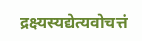द्रक्ष्यस्यद्येत्यवोचत्तं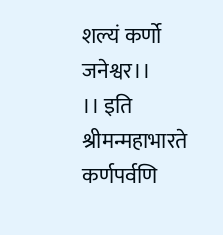शल्यं कर्णो जनेश्वर।।
।। इति श्रीमन्महाभारते
कर्णपर्वणि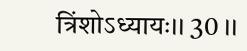त्रिंशोऽध्यायः।। 30 ।।